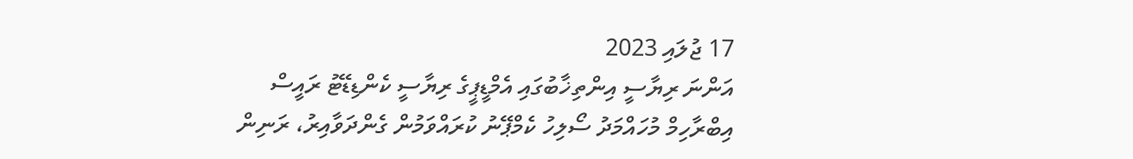17 ޖުލައި 2023
އަންނަ ރިޔާސީ އިންތިޚާބުގައި އެމްޑީޕީގެ ރިޔާސީ ކެންޑިޑޭޓު ރައީސް އިބްރާހިމް މުހައްމަދު ސޯލިހު ކެމްޕޭނު ކުރައްވަމުން ގެންދަވާއިރު، ރަނިން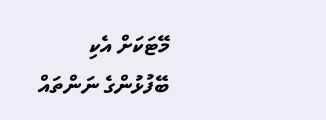މޭޓަކަށް އެކި ބޭފުޅުންގެ ނަންތައް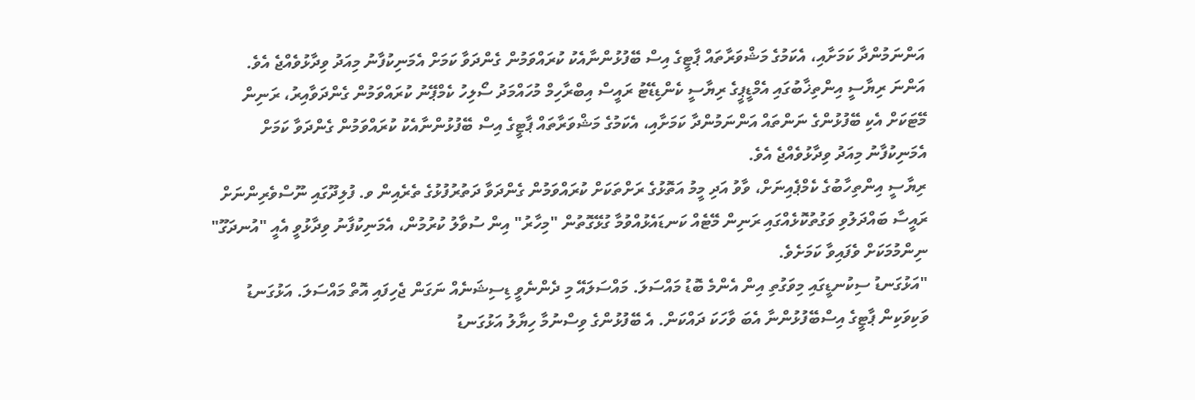އަންނަމުންދާ ކަމަށާއި، އެކަމުގެ މަޝްވަރާތައް ޕާޓީގެ އިސް ބޭފުޅުންނާއެކު ކުރައްވަމުން ގެންދަވާ ކަމަށް އެމަނިކުފާނު މިއަދު ވިދާޅުވެއްޖެ އެވެ.
އަންނަ ރިޔާސީ އިންތިޚާބުގައި އެމްޑީޕީގެ ރިޔާސީ ކެންޑިޑޭޓު ރައީސް އިބްރާހިމް މުހައްމަދު ސޯލިހު ކެމްޕޭނު ކުރައްވަމުން ގެންދަވާއިރު، ރަނިން މޭޓަކަށް އެކި ބޭފުޅުންގެ ނަންތައް އަންނަމުންދާ ކަމަށާއި، އެކަމުގެ މަޝްވަރާތައް ޕާޓީގެ އިސް ބޭފުޅުންނާއެކު ކުރައްވަމުން ގެންދަވާ ކަމަށް އެމަނިކުފާނު މިއަދު ވިދާޅުވެއްޖެ އެވެ.
ރިޔާސީ އިންތިހާބުގެ ކެމްޕެއިނަށް، ވާވު އަދި މީމު އަތޮޅުގެ ރަށްތަކަށް ކުރައްވަމުން ގެންދަވާ ދަތުރުފުޅުގެ ތެރެއިން ވ. ފުލިދޫގައި ނޫސްވެރިންނަށް ރައީސާ ބައްދަލުވި ވަގުތުކޮޅެއްގައި ރަނިން މޭޓެއް ކަނޑައެޅުއްވުމާ ގުޅޭގޮތުން "މިހާރު" އިން ސުވާލު ކުރުމުން، އެމަނިކުފާނު ވިދާޅުވީ އެއީ "އުނދަގޫ" ނިންމުމަކަށް ވެފައިވާ ކަމަށެވެ.
"އަޅުގަނޑު ސިކުނޑީގައި މިވަގުތި އިން އެންމެ ބޮޑު މައްސަލަ. މައްސަލައޭ މި ދެންނެވީ ޑިސިޝަނެއް ނަގަން ޖެހިފައި އޮތް މައްސަލަ. އަޅުގަނޑު ވަކިވަކިން ޕާޓީގެ އިސްބޭފުޅުންނާ އެބަ ވާހަކަ ދައްކަން. އެ ބޭފުޅުންގެ ވިސްނުމާ ހިޔާލު އަޅުގަނޑު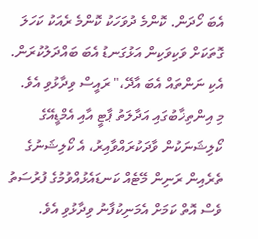އެބަ ހޯދަން. ކޮންމެ ދުވަހަކު ކޮންމެ ރެއަކު ކަހަލަ ގޮތަކަށް ވަކިވަކިން އަޅުގަނޑު އެބަ ބައްދަލުކުރަން. އެކި ނަންތައް އެބަ އާދޭ،" ރައީސް ވިދާޅުވި އެވެ.
މި އިންތިޚާބުގައި އަދާލަތު ޕާޓީ އާއި އެމްޑީއޭގެ ކޯލިޝަނަކުން ވާދަކުރައްވާއިރު، އެ ކޯލިޝަނުގެ ތެރެއިން ރަނިން މޭޓެއް ކަނޑައެޅުއްވުމުގެ ފުރުސަތު ވެސް އޮތް ކަމަށް އެމަނިކުފާނު ވިދާޅުވި އެވެ.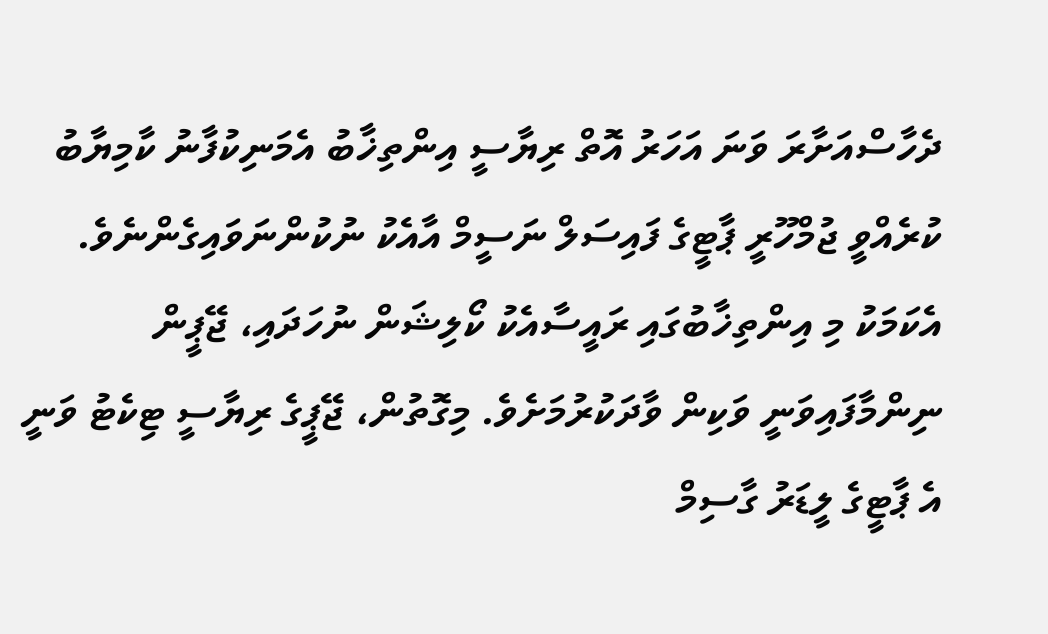ދެހާސްއަށާރަ ވަނަ އަހަރު އޮތް ރިޔާސީ އިންތިޚާބު އެމަނިކުފާނު ކާމިޔާބު ކުރެއްވީ ޖުމްހޫރީ ޕާޓީގެ ފައިސަލް ނަސީމް އާއެކު ނުކުންނަވައިގެންނެވެ. އެކަމަކު މި އިންތިޚާބުގައި ރައީސާއެކު ކޯލިޝަން ނުހަދައި، ޖޭޕީން ނިންމާފައިވަނީ ވަކިން ވާދަކުރުމަށެވެ. މިގޮތުން، ޖޭޕީގެ ރިޔާސީ ޓިކެޓު ވަނީ އެ ޕާޓީގެ ލީޑަރު ގާސިމް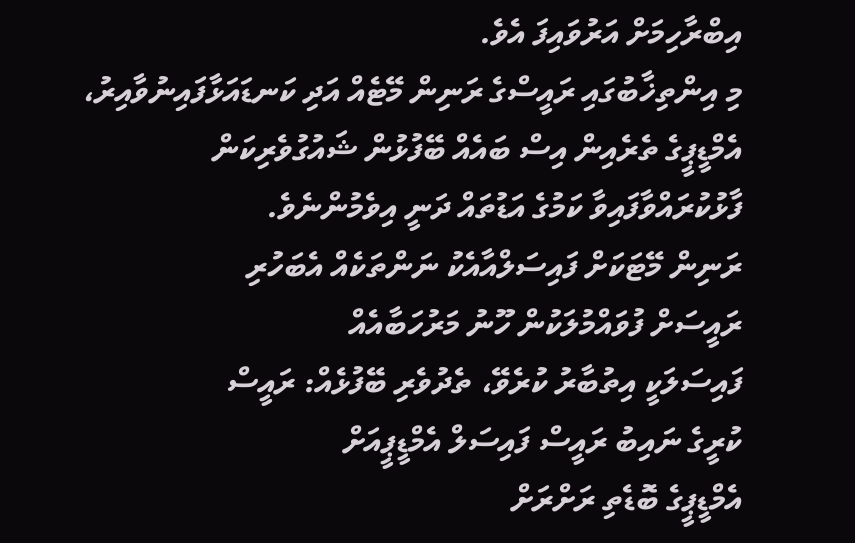އިބްރާހިމަށް އަރުވައިފަ އެވެ.
މި އިންތިޚާބުގައި ރައީސްގެ ރަނިން މޭޓެއް އަދި ކަނޑައަޅާފައިނުވާއިރު، އެމްޑީޕީގެ ތެރެއިން އިސް ބައެއް ބޭފުޅުން ޝައުގުވެރިކަން ފާޅުކުރައްވާފައިވާ ކަމުގެ އަޑުތައް ދަނީ އިވެމުންނެވެ.
ރަނިން މޭޓަކަށް ފައިސަލްއާއެކު ނަންތަކެއް އެބަހުރި
ރައީސަށް ފުވައްމުލަކުން ހޫނު މަރުހަބާއެއް
ފައިސަލަކީ އިތުބާރު ކުރެވޭ، ތެދުވެރި ބޭފުޅެއް: ރައީސް
ކުރީގެ ނައިބު ރައީސް ފައިސަލް އެމްޑީޕީއަށް
އެމްޑީޕީގެ ބޮޑެތި ރަށްރަށް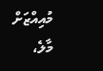މުއިއްޒަށް
މާލެ،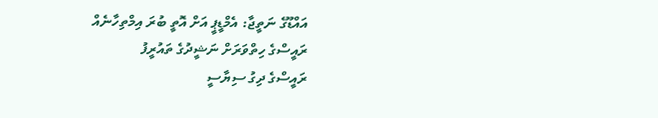އައްޑޫގެ ނަތީޖާ: އެމްޑީޕީ އަށް އޮތީ ބުރަ އިމްތިހާނެއް
ރައީސްގެ ހިތްވަރަށް ނަޝީދުގެ ތައުރީފު
ރައީސްގެ ދިގު ސިޔާސީ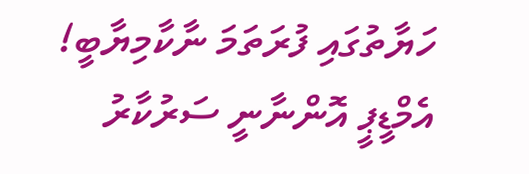ހަޔާތުގައި ފުރަތަމަ ނާކާމިޔާބީ!
އެމްޑީޕީ އޮންނާނީ ސަރުކާރު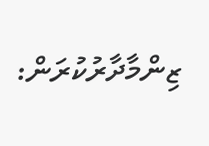ޒިންމާދާރުކުރަން: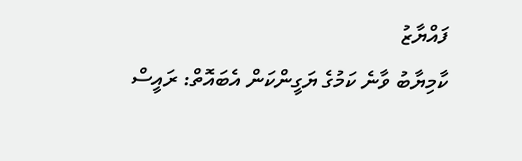ފައްޔާޒު
ކާމިޔާބު ވާނެ ކަމުގެ ޔަގީންކަން އެބައޮތް: ރައީސް